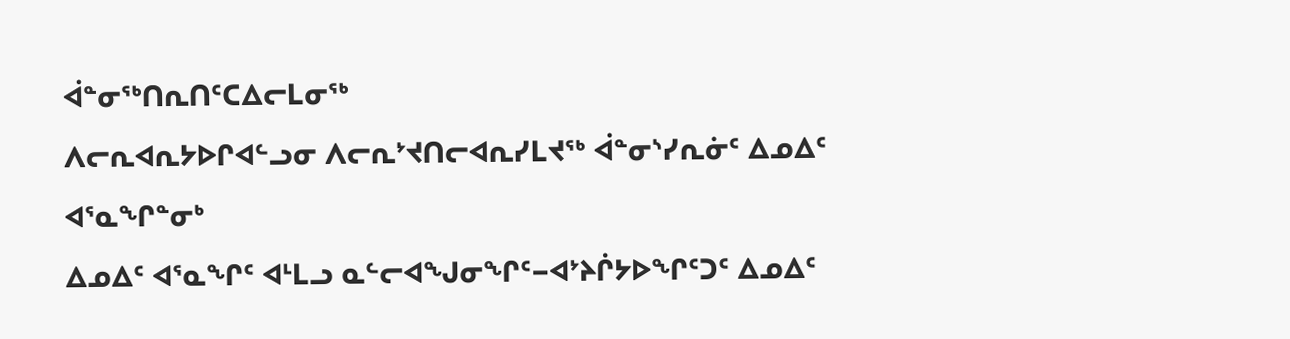ᐋᓐᓂᖅᑎᕆᑎᑦᑕᐃᓕᒪᓂᖅ
ᐱᓕᕆᐊᕆᔭᐅᒋᐊᓪᓗᓂ ᐱᓕᕆᔾᔪᑎᓕᐊᕆᓯᒪᔪᖅ ᐋᓐᓂᔅᓯᕆᓃᑦ ᐃᓄᐃᑦ ᐊᕐᓇᖏᓐᓂᒃ
ᐃᓄᐃᑦ ᐊᕐᓇᖏᑦ ᐊᒻᒪᓗ ᓇᓪᓕᐊᖑᓂᖏᑦ−ᐊᔾᔨᒌᔭᐅᖏᑦᑐᑦ ᐃᓄᐃᑦ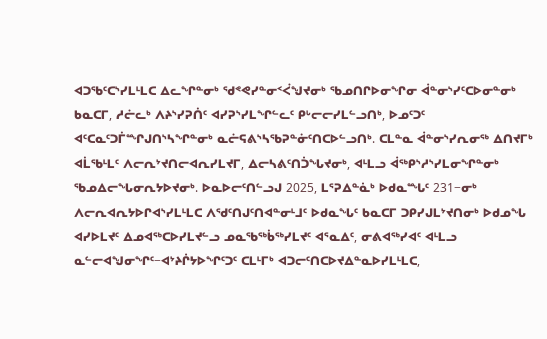ᐊᑐᖃᑦᑕᔅᓯᒪᒻᒪᑕ ᐃᓚᖏᓐᓂᒃ ᖁᕝᕙᓯᓐᓂᑉᐹᖑᔪᓂᒃ ᖃᓄᑎᒋᐅᓂᖏᓂ ᐋᓐᓂᔅᓯᑦᑕᐅᓂᓐᓂᒃ ᑲᓇᑕᒥ, ᓱᓖᓚᒃ ᐱᔨᔅᓯᕈᑏᑦ ᐊᓯᕈᔅᓯᒪᖏᓪᓚᑦ ᑭᒡᓕᓕᓯᒪᓪᓗᑎᒃ, ᐅᓄᑦᑐᑦ ᐊᑦᑕᓇᑦᑐᒦᙱᒍᑎᔅᓴᖏᓐᓂᒃ ᓇᓖᕋᕕᔅᓴᖃᕈᓐᓃᑦᑎᑕᐅᓪᓗᑎᒃ. ᑕᒪᓐᓇ ᐋᓐᓂᔅᓯᕆᓂᖅ ᐃᑎᔪᒥᒃ ᐊᒫᖃᒻᒪᑦ ᐱᓕᕆᔾᔪᑎᓕᐊᕆᓯᒪᔪᒥ, ᐃᓕᓴᕕᑦᑎᑑᖓᔪᓂᒃ, ᐊᒻᒪᓗ ᐋᖅᑭᔅᓱᔅᓯᒪᓂᖏᓐᓂᒃ ᖃᓄᐃᓕᖓᓂᕆᔭᐅᔪᓂᒃ. ᐅᓇᐅᓕᑦᑎᓪᓗᒍ 2025, ᒪᕐᕈᐃᓐᓈᒃ ᐅᑯᓇᙵᑦ 231−ᓂᒃ ᐱᓕᕆᐊᕆᔭᐅᒋᐊᔅᓯᒪᒻᒪᑕ ᐱᖁᑦᑎᒍᑦᑎᐊᓐᓂᒻᒧᑦ ᐅᑯᓇᖓᑦ ᑲᓇᑕᒥ ᑐᑭᓯᒍᒪᔾᔪᑎᓂᒃ ᐅᑯᓄᖓ ᐊᓯᐅᒪᔪᑦ ᐃᓄᐊᖅᑕᐅᓯᒪᔪᓪᓗ ᓄᓇᖃᖅᑳᖅᓯᒪᔪᑦ ᐊᕐᓇᐃᑦ, ᓂᕕᐊᖅᓯᐊᑦ ᐊᒻᒪᓗ ᓇᓪᓕᐊᖑᓂᖏᑦ−ᐊᔾᔨᒌᔭᐅᖏᑦᑐᑦ ᑕᒪᒻᒥᒃ ᐊᑐᓕᑦᑎᑕᐅᔪᐃᓐᓇᐅᓯᒪᒻᒪᑕ,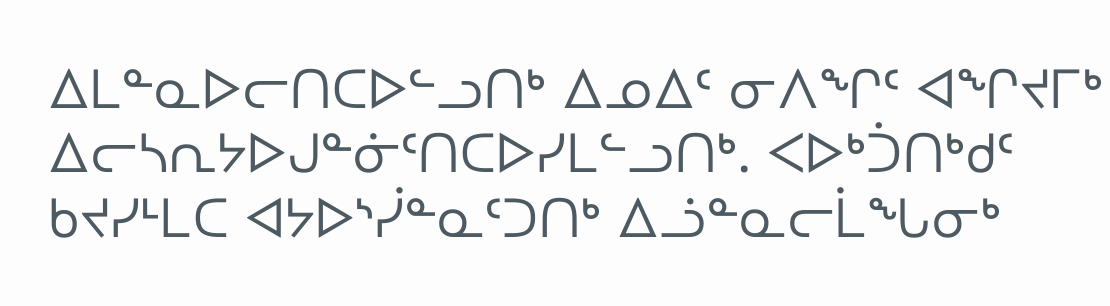ᐃᒪᓐᓇᐅᓕᑎᑕᐅᓪᓗᑎᒃ ᐃᓄᐃᑦ ᓂᐱᖏᑦ ᐊᖏᔪᒥᒃ ᐃᓕᓴᕆᔭᐅᒍᓐᓃᑦᑎᑕᐅᓯᒪᓪᓗᑎᒃ. ᐸᐅᒃᑑᑎᒃᑯᑦ ᑲᔪᓯᒻᒪᑕ ᐊᔭᐅᔅᓰᓐᓇᑦᑐᑎᒃ ᐃᓘᓐᓇᓕᒫᖓᓂᒃ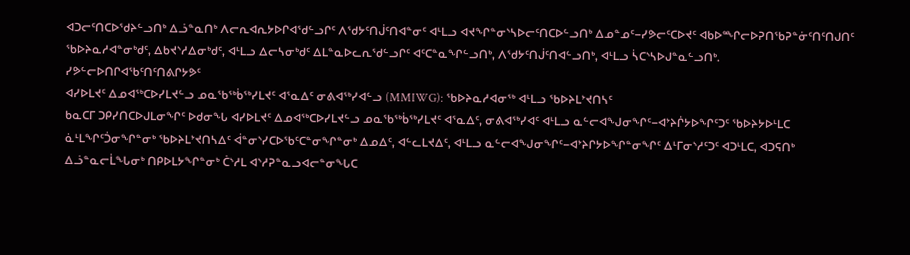ᐊᑐᓕᑦᑎᑕᐅᖁᔨᓪᓗᑎᒃ ᐃᓘᓐᓇᑎᒃ ᐱᓕᕆᐊᕆᔭᐅᒋᐊᖁᓪᓗᒋᑦ ᐱᖁᔭᑦᑎᒎᑦᑎᐊᓐᓂᑦ ᐊᒻᒪᓗ ᐊᔪᖏᓐᓂᔅᓴᐅᓕᑦᑎᑕᐅᓪᓗᑎᒃ ᐃᓄᓐᓄᑦ−ᓯᕗᓕᑦᑕᐅᔪᑦ ᐊᑲᐅᙱᓕᐅᕈᑎᖃᕈᓐᓃᑦᑎᑦᑎᒍᑎᑦ ᖃᐅᔨᓇᓱᐊᓐᓂᒃᑯᑦ, ᐃᑲᔪᔅᓱᐃᓂᒃᑯᑦ, ᐊᒻᒪᓗ ᐃᓕᓴᓂᒃᑯᑦ ᐃᒪᓐᓇᐅᓚᕆᖁᓪᓗᒋᑦ ᐊᑦᑕᓐᓇᖏᓪᓗᑎᒃ, ᐱᖁᔭᑦᑎᒎᑦᑎᐊᓪᓗᑎᒃ, ᐊᒻᒪᓗ ᓵᑕᔅᓴᐅᒍᓐᓇᓪᓗᑎᒃ.
ᓯᕗᓪᓕᐅᑎᒋᐊᖃᑦᑎᑦᑎᕕᒋᔭᕗᑦ
ᐊᓯᐅᒪᔪᑦ ᐃᓄᐊᖅᑕᐅᓯᒪᔪᓪᓗ ᓄᓇᖃᖅᑳᖅᓯᒪᔪᑦ ᐊᕐᓇᐃᑦ ᓂᕕᐊᖅᓯᐊᓪᓗ (MMIWG): ᖃᐅᔨᓇᓱᐊᓂᖅ ᐊᒻᒪᓗ ᖃᐅᔨᒪᔾᔪᑎᓴᑦ
ᑲᓇᑕᒥ ᑐᑭᓯᑎᑕᐅᒍᒪᓂᖏᑦ ᐅᑯᓂᖓ ᐊᓯᐅᒪᔪᑦ ᐃᓄᐊᖅᑕᐅᓯᒪᔪᓪᓗ ᓄᓇᖃᖅᑳᖅᓯᒪᔪᑦ ᐊᕐᓇᐃᑦ, ᓂᕕᐊᖅᓯᐊᑦ ᐊᒻᒪᓗ ᓇᓪᓕᐊᖑᓂᖏᑦ−ᐊᔾᔨᒌᔭᐅᖏᑦᑐᑦ ᖃᐅᔨᔭᐅᒻᒪᑕ ᓈᒻᒪᖏᑦᑑᓂᖏᓐᓂᒃ ᖃᐅᔨᒪᔾᔪᑎᓴᐃᑦ ᐋᓐᓂᔅᓯᑕᐅᖃᑦᑕᓐᓂᖏᓐᓂᒃ ᐃᓄᐃᑦ, ᐊᓪᓚᒪᔪᐃᑦ, ᐊᒻᒪᓗ ᓇᓪᓕᐊᖑᓂᖏᑦ−ᐊᔾᔨᒋᔭᐅᖏᓐᓂᖏᑦ ᐃᒻᒥᓂᔅᓱᑦᑐᑦ ᐊᑐᒻᒪᑕ, ᐊᑐᕋᑎᒃ ᐃᓘᓐᓇᓕᒫᖓᓂᒃ ᑎᑭᐅᒪᔭᖏᓐᓂᒃ ᑖᔅᓱᒪ ᐊᔅᓱᕈᓐᓇᓗᐊᓕᓐᓂᖓᑕ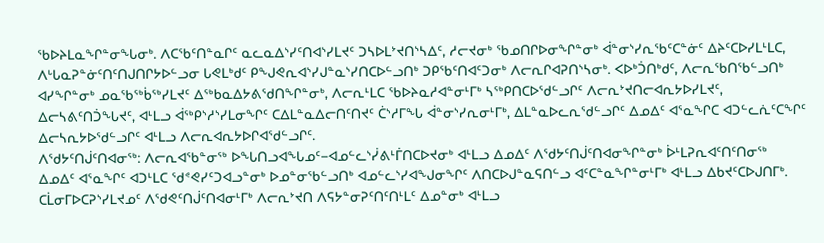ᖃᐅᔨᒪᓇᖏᓐᓂᖓᓂᒃ. ᐱᑕᖃᑦᑎᓐᓇᒋᑦ ᓇᓚᓇᐃᔅᓯᑦᑎᐊᔅᓯᒪᔪᑦ ᑐᓴᐅᒪᔾᔪᑎᔅᓴᐃᑦ, ᓱᓕᔪᓂᒃ ᖃᓄᑎᒋᐅᓂᖏᓐᓂᒃ ᐋᓐᓂᔅᓯᕆᖃᑦᑕᓐᓃᑦ ᐃᔨᑦᑕᐅᓯᒪᒻᒪᑕ, ᐱᒡᒐᓇᕈᓐᓃᑦᑎᑦᑎᒍᑎᒋᔭᐅᓪᓗᓂ ᒐᕙᒪᒃᑯᑦ ᑭᖑᕙᕆᐊᔅᓯᒍᓐᓇᔅᓯᑎᑕᐅᓪᓗᑎᒃ ᑐᑭᖃᑦᑎᐊᑦᑐᓂᒃ ᐱᓕᕆᒋᐊᕈᑎᔅᓴᓂᒃ. ᐸᐅᒃᑑᑎᒃᑯᑦ, ᐱᓕᕆᖃᑎᖃᓪᓗᑎᒃ ᐊᓯᖏᓐᓂᒃ ᓄᓇᖃᖅᑳᖅᓯᒪᔪᑦ ᐃᖅᑲᓇᐃᔭᕕᖁᑎᖏᓐᓂᒃ, ᐱᓕᕆᒻᒪᑕ ᖃᐅᔨᓇᓱᐊᓐᓂᒻᒥᒃ ᓴᖅᑭᑎᑕᐅᖁᓪᓗᒋᑦ ᐱᓕᕆᔾᔪᑎᓕᐊᕆᔭᐅᓯᒪᔪᑦ, ᐃᓕᓴᕕᑦᑎᑑᖓᔪᑦ, ᐊᒻᒪᓗ ᐋᖅᑭᔅᓱᔅᓯᒪᓂᖏᑦ ᑕᐃᒪᓐᓇᐃᓕᑎᑦᑎᔪᑦ ᑖᔅᓱᒥᖓ ᐋᓐᓂᔅᓯᕆᓂᒻᒥᒃ, ᐃᒪᓐᓇᐅᓚᕆᖁᓪᓗᒋᑦ ᐃᓄᐃᑦ ᐊᕐᓇᖏᑕ ᐊᑐᓪᓚᕇᑦᑕᖏᑦ ᐃᓕᓴᕆᔭᐅᖁᓪᓗᒋᑦ ᐊᒻᒪᓗ ᐱᓕᕆᐊᕆᔭᐅᒋᐊᖁᓪᓗᒋᑦ.
ᐱᖁᔭᑦᑎᒎᑦᑎᐊᓂᖅ: ᐱᓕᕆᐊᖃᓐᓂᖅ ᐅᖓᑎᓗᐊᖓᓄᑦ−ᐊᓄᓪᓚᔅᓰᕕᒻᒦᑎᑕᐅᔪᓂᒃ ᐊᒻᒪᓗ ᐃᓄᐃᑦ ᐱᖁᔭᑦᑎᒎᑦᑎᐊᓂᖏᓐᓂᒃ ᐆᒻᒪᕈᕆᐊᑦᑎᑦᑎᓂᖅ
ᐃᓄᐃᑦ ᐊᕐᓇᖏᑦ ᐊᑐᒻᒪᑕ ᖁᕝᕙᓯᑦᑐᐊᓗᓐᓂᒃ ᐅᓄᓐᓂᖃᓪᓗᑎᒃ ᐊᓄᓪᓚᔅᓯᐊᖑᓂᖏᑦ ᐱᑎᑕᐅᒍᓐᓇᕋᑎᓪᓗ ᐊᑦᑕᓐᓇᖏᓐᓂᒻᒥᒃ ᐊᒻᒪᓗ ᐃᑲᔪᑦᑕᐅᒍᑎᒥᒃ. ᑕᒫᓂᒥᐅᑕᕈᔅᓯᒪᔪᓄᑦ ᐱᖁᕙᑦᑎᒎᑦᑎᐊᓂᒻᒥᒃ ᐱᓕᕆᔾᔪᑎ ᐱᕋᔭᓐᓂᕈᑦᑎᑦᑎᒻᒪᑦ ᐃᓄᓐᓂᒃ ᐊᒻᒪᓗ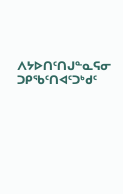ᐱᔭᐅᑎᑦᑎᒍᓐᓇᕋᓂ ᑐᑭᖃᑦᑎᐊᑦᑐᒃᑯᑦ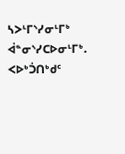ᓴᐳᒻᒥᔅᓯᓂᒻᒥᒃ ᐋᓐᓂᔅᓯᑕᐅᓂᒻᒥᒃ. ᐸᐅᒃᑑᑎᒃᑯᑦ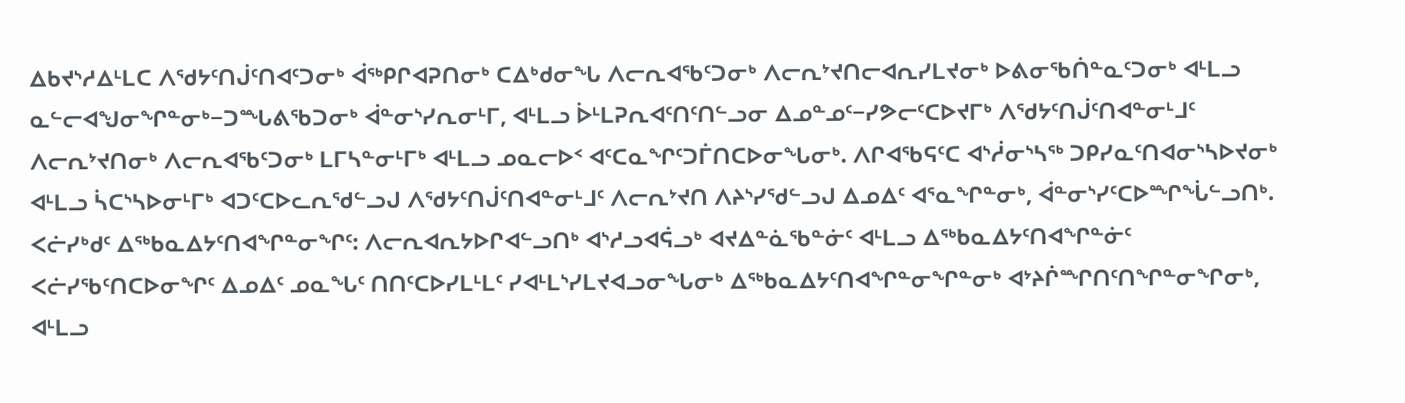ᐃᑲᔪᔅᓱᐃᒻᒪᑕ ᐱᖁᔭᑦᑎᒎᑦᑎᐊᑦᑐᓂᒃ ᐋᖅᑭᒋᐊᕈᑎᓂᒃ ᑕᐃᒃᑯᓂᖓ ᐱᓕᕆᐊᖃᑦᑐᓂᒃ ᐱᓕᕆᔾᔪᑎᓕᐊᕆᓯᒪᔪᓂᒃ ᐅᕕᓂᖃᑏᓐᓇᑦᑐᓂᒃ ᐊᒻᒪᓗ ᓇᓪᓕᐊᖑᓂᖏᓐᓂᒃ−ᑐᙵᕕᖃᑐᓂᒃ ᐋᓐᓂᔅᓯᕆᓂᒻᒥ, ᐊᒻᒪᓗ ᐆᒻᒪᕈᕆᐊᑦᑎᑦᑎᓪᓗᓂ ᐃᓄᓐᓄᑦ−ᓯᕗᓕᑦᑕᐅᔪᒥᒃ ᐱᖁᔭᑦᑎᒎᑦᑎᐊᓐᓂᒻᒧᑦ ᐱᓕᕆᔾᔪᑎᓂᒃ ᐱᓕᕆᐊᖃᑦᑐᓂᒃ ᒪᒥᓴᓐᓂᒻᒥᒃ ᐊᒻᒪᓗ ᓄᓇᓕᐅᑉ ᐊᑦᑕᓇᖏᑦᑐᒦᑎᑕᐅᓂᖓᓂᒃ. ᐱᒋᐊᖃᕋᑦᑕ ᐊᔅᓲᓂᔅᓴᖅ ᑐᑭᓯᓇᑦᑎᐊᓂᔅᓴᐅᔪᓂᒃ ᐊᒻᒪᓗ ᓵᑕᔅᓴᐅᓂᒻᒥᒃ ᐊᑐᑦᑕᐅᓚᕆᖁᓪᓗᒍ ᐱᖁᔭᑦᑎᒎᑦᑎᐊᓐᓂᒻᒧᑦ ᐱᓕᕆᔾᔪᑎ ᐱᔨᔅᓯᖁᓪᓗᒍ ᐃᓄᐃᑦ ᐊᕐᓇᖏᓐᓂᒃ, ᐋᓐᓂᔅᓯᑦᑕᐅᙱᖔᓪᓗᑎᒃ.
ᐸᓖᓯᒃᑯᑦ ᐃᖅᑲᓇᐃᔭᑦᑎᐊᖏᓐᓂᖏᑦ: ᐱᓕᕆᐊᕆᔭᐅᒋᐊᓪᓗᑎᒃ ᐊᔅᓱᓗᐊᕌᓗᒃ ᐊᔪᐃᓐᓈᖃᓐᓃᑦ ᐊᒻᒪᓗ ᐃᖅᑲᓇᐃᔭᑦᑎᐊᖏᓐᓃᑦ
ᐸᓖᓯᖃᑦᑎᑕᐅᓂᖏᑦ ᐃᓄᐃᑦ ᓄᓇᖓᑦ ᑎᑎᑦᑕᐅᓯᒪᒻᒪᑦ ᓯᐊᒻᒪᔅᓯᒪᔪᐊᓗᓂᖓᓂᒃ ᐃᖅᑲᓇᐃᔭᑦᑎᐊᖏᓐᓂᖏᓐᓂᒃ ᐊᔾᔨᒌᙱᑎᑦᑎᖏᓐᓂᖏᓂᒃ, ᐊᒻᒪᓗ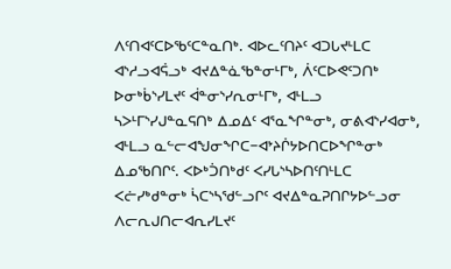ᐱᑦᑎᐊᑦᑕᐅᖃᑦᑕᓐᓇᑎᒃ. ᐊᐅᓚᑦᑎᔨᑦ ᐊᑐᒐᔪᒻᒪᑕ ᐊᔅᓱᓗᐊᕌᓗᒃ ᐊᔪᐃᓐᓈᖃᓐᓂᒻᒥᒃ, ᐲᑦᑕᐅᕙᑦᑐᑎᒃ ᐅᓂᒃᑳᔅᓯᒪᔪᑦ ᐋᓐᓂᔅᓯᕆᓂᒻᒥᒃ, ᐊᒻᒪᓗ ᓴᐳᒻᒥᔅᓯᒍᓐᓇᕋᑎᒃ ᐃᓄᐃᑦ ᐊᕐᓇᖏᓐᓂᒃ, ᓂᕕᐊᔅᓯᐊᓂᒃ, ᐊᒻᒪᓗ ᓇᓪᓕᐊᖑᓂᖏᑕ−ᐊᔾᔨᒌᔭᐅᑎᑕᐅᖏᓐᓂᒃ ᐃᓄᖃᑎᒋᑦ. ᐸᐅᒃᑑᑎᒃᑯᑦ ᐸᓯᒐᔅᓴᐅᑎᑦᑎᒻᒪᑕ ᐸᓖᓯᒃᑯᓐᓂᒃ ᓵᑕᔅᓴᖁᓪᓗᒋᑦ ᐊᔪᐃᓐᓇᕈᑎᒋᔭᐅᓪᓗᓂ ᐱᓕᕆᒍᑎᓕᐊᕆᓯᒪᔪᑦ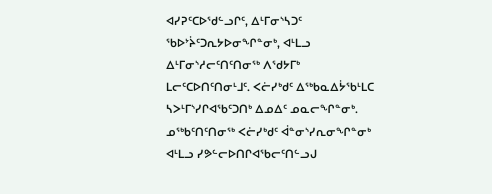ᐊᓯᕈᑦᑕᐅᖁᓪᓗᒋᑦ, ᐃᒻᒥᓂᔅᓴᑐᑦ ᖃᐅᔾᔩᑦᑐᕆᔭᐅᓂᖏᓐᓂᒃ, ᐊᒻᒪᓗ ᐃᒻᒥᓂᔅᓱᓕᑦᑎᑦᑎᓂᖅ ᐱᖁᔭᒥᒃ ᒪᓕᑦᑕᐅᑎᑦᑎᓂᒻᒧᑦ. ᐸᓖᓯᒃᑯᑦ ᐃᖅᑲᓇᐃᔮᖃᒻᒪᑕ ᓴᐳᒻᒥᔅᓯᒋᐊᖃᑦᑐᑎᒃ ᐃᓄᐃᑦ ᓄᓇᓕᖏᓐᓂᒃ. ᓄᖅᑲᑦᑎᑦᑎᓂᖅ ᐸᓖᓯᒃᑯᑦ ᐋᓐᓂᔅᓯᕆᓂᖏᓐᓂᒃ ᐊᒻᒪᓗ ᓯᕗᓪᓕᐅᑎᒋᐊᖃᓕᑦᑎᓪᓗᒍ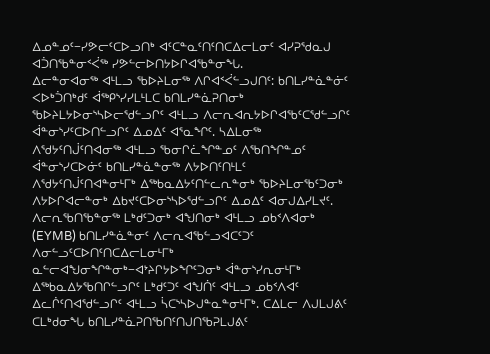ᐃᓄᓐᓄᑦ−ᓯᕗᓕᑦᑕᐅᓗᑎᒃ ᐊᑦᑕᓐᓇᑦᑎᑦᑎᑕᐃᓕᒪᓂᑦ ᐊᓯᕈᖁᓇᒍ ᐊᑑᑎᖃᓐᓂᑉᐹᖅ ᓯᕗᓪᓕᐅᑎᔭᐅᒋᐊᖃᓐᓂᖓ.
ᐃᓕᓐᓂᐊᓂᖅ ᐊᒻᒪᓗ ᖃᐅᔨᒪᓂᖅ ᐱᒋᐊᑉᐹᓪᓗᒍᑎᑦ: ᑲᑎᒪᓯᓐᓈᓐᓃᑦ
ᐸᐅᒃᑑᑎᒃᑯᑦ ᐋᖅᑭᔅᓯᓯᒪᒻᒪᑕ ᑲᑎᒪᓯᓐᓈᕈᑎᓂᒃ ᖃᐅᔨᒪᔭᐅᓂᔅᓴᐅᓕᖁᓪᓗᒋᑦ ᐊᒻᒪᓗ ᐱᓕᕆᐊᕆᔭᐅᒋᐊᖃᑦᑕᖁᓪᓗᒋᑦ ᐋᓐᓂᔅᓯᑦᑕᐅᑎᓪᓗᒋᑦ ᐃᓄᐃᑦ ᐊᕐᓇᖏᑦ. ᓴᐃᒪᓂᖅ ᐱᖁᔭᑦᑎᒎᑦᑎᐊᓂᖅ ᐊᒻᒪᓗ ᖃᓂᒋᓛᖏᓐᓄᑦ ᐱᖃᑎᖏᓐᓄᑦ ᐋᓐᓂᔅᓯᑕᐅᓃᑦ ᑲᑎᒪᓯᓐᓈᓐᓂᖅ ᐱᔭᐅᑎᑦᑎᒻᒪᑦ ᐱᖁᔭᑦᑎᒎᑦᑎᐊᓐᓂᒻᒥᒃ ᐃᖅᑲᓇᐃᔭᑦᑎᓪᓚᕆᓐᓂᒃ ᖃᐅᔨᒪᓂᖃᑦᑐᓂᒃ ᐱᔭᐅᒋᐊᓕᓐᓂᒃ ᐃᑲᔪᑦᑕᐅᓂᔅᓴᐅᖁᓪᓗᒋᑦ ᐃᓄᐃᑦ ᐊᓂᒍᐃᓯᒪᔪᑦ. ᐱᓕᕆᖃᑎᖃᓐᓂᖅ ᒪᒃᑯᑦᑐᓂᒃ ᐊᖑᑎᓂᒃ ᐊᒻᒪᓗ ᓄᑲᑉᐱᐊᓂᒃ (EYMB) ᑲᑎᒪᓯᓐᓈᓐᓂᑦ ᐱᓕᕆᐊᖃᓪᓗᐊᑕᑦᑐᑦ ᐱᓂᓪᓗᑦᑕᐅᑎᑦᑎᑕᐃᓕᒪᓂᒻᒥᒃ ᓇᓪᓕᐊᖑᓂᖏᓐᓂᒃ−ᐊᔾᔨᒋᔭᐅᖏᑦᑐᓂᒃ ᐋᓐᓂᔅᓯᕆᓂᒻᒥᒃ ᐃᖅᑲᓇᐃᔭᖃᑎᒋᓪᓗᒋᑦ ᒪᒃᑯᑦᑐᑦ ᐊᖑᑏᑦ ᐊᒻᒪᓗ ᓄᑲᑉᐱᐊᑦ ᐃᓚᒌᑦᑎᐊᖁᓪᓗᒋᑦ ᐊᒻᒪᓗ ᓵᑕᔅᓴᐅᒍᓐᓇᓐᓂᒻᒥᒃ. ᑕᐃᒪᓕ ᐱᒍᒪᒍᕕᑦ ᑕᒪᒃᑯᓂᖓ ᑲᑎᒪᓯᓐᓈᕈᑎᖃᑎᑦᑎᒍᑎᖃᕈᒪᒍᕕᑦ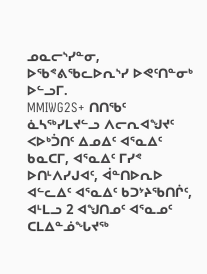ᓄᓇᓕᔅᓯᓐᓂ, ᐅᖃᕝᕕᖃᓚᐅᕆᔅᓯ ᐅᕙᑦᑎᓐᓂᒃ ᐅᓪᓗᒥ.
MMIWG2S+ ᑎᑎᖃᑦ ᓈᓴᖅᓯᒪᔪᓪᓗ ᐱᓕᕆᐊᖑᔪᑦ
ᐸᐅᒃᑑᑎᑦ ᐃᓄᐃᑦ ᐊᕐᓇᐃᑦ ᑲᓇᑕᒥ, ᐊᕐᓇᐃᑦ ᒥᓯᕝ ᐅᑎᒻᐱᓯᒍᐊᑦ, ᐋᓐᑎᐅᕆᐅ ᐊᓪᓚᐃᑦ ᐊᕐᓇᐃᑦ ᑲᑐᔾᔨᖃᑎᒌᑦ, ᐊᒻᒪᓗ 2 ᐊᖑᑎᓄᑦ ᐊᕐᓇᓄᑦ ᑕᒪᐃᓐᓅᖓᔪᖅ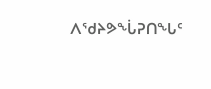ᐱᖁᔨᕗᖔᕈᑎᖓᑦ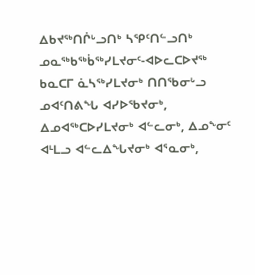ᐃᑲᔪᖅᑎᒌᒡᓗᑎᒃ ᓴᕿᑦᑎᓪᓗᑎᒃ ᓄᓇᖅᑲᖅᑳᖅᓯᒪᔪᓂᑦ-ᐊᐅᓚᑕᐅᔪᖅ ᑲᓇᑕᒥ ᓈᓴᖅᓯᒪᔪᓂᒃ ᑎᑎᖃᓂᒡᓗ ᓄᐊᑦᑎᕕᖓ ᐊᓯᐅᖃᔪᓂᒃ, ᐃᓄᐊᖅᑕᐅᓯᒪᔪᓂᒃ ᐊᓪᓚᓂᒃ, ᐃᓄᖕᓂᑦ ᐊᒻᒪᓗ ᐊᓪᓚᐃᖓᔪᓂᒃ ᐊᕐᓇᓂᒃ,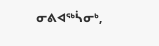ᓂᕕᐊᖅᓵᓂᒃ,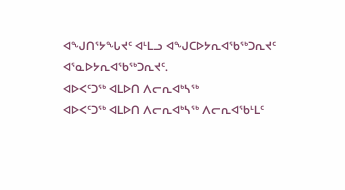ᐊᖑᑎᕐᔭᖓᔪᑦ ᐊᒻᒪᓗ ᐊᖑᑕᐅᔭᕆᐊᖃᖅᑐᕆᔪᑦ ᐊᕐᓇᐅᔭᕆᐊᖃᖅᑐᕆᔪᑦ.
ᐊᐅᐸᑦᑐᖅ ᐊᒪᐅᑎ ᐱᓕᕆᐊᒃᓴᖅ
ᐊᐅᐸᑦᑐᖅ ᐊᒪᐅᑎ ᐱᓕᕆᐊᒃᓴᖅ ᐱᓕᕆᐊᖃᒻᒪᑦ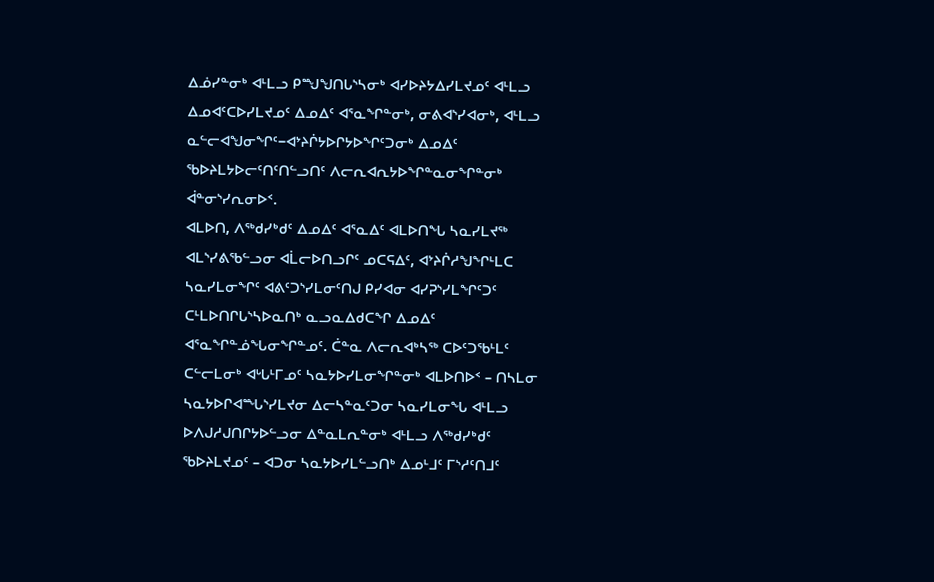ᐃᓅᓯᓐᓂᒃ ᐊᒻᒪᓗ ᑭᙳᖑᑎᒐᔅᓴᓂᒃ ᐊᓯᐅᔨᔭᐃᓯᒪᔪᓄᑦ ᐊᒻᒪᓗ ᐃᓄᐊᑦᑕᐅᓯᒪᔪᓄᑦ ᐃᓄᐃᑦ ᐊᕐᓇᖏᓐᓂᒃ, ᓂᕕᐊᔅᓯᐊᓂᒃ, ᐊᒻᒪᓗ ᓇᓪᓕᐊᖑᓂᖏᑦ−ᐊᔾᔨᒌᔭᐅᒋᔭᐅᖏᑦᑐᓂᒃ ᐃᓄᐃᑦ ᖃᐅᔨᒪᔭᐅᓕᑦᑎᑦᑎᓪᓗᑎᑦ ᐱᓕᕆᐊᕆᔭᐅᖏᓐᓇᓂᖏᓐᓂᒃ ᐋᓐᓂᔅᓯᕆᓂᐅᑉ.
ᐊᒪᐅᑎ, ᐱᖅᑯᓯᒃᑯᑦ ᐃᓄᐃᑦ ᐊᕐᓇᐃᑦ ᐊᒪᐅᑎᖓ ᓴᓇᓯᒪᔪᖅ ᐊᒪᔅᓯᕕᖃᓪᓗᓂ ᐊᒫᓕᐅᑎᓗᒋᑦ ᓄᑕᕋᐃᑦ, ᐊᔾᔨᒌᓱᖑᖏᒻᒪᑕ ᓴᓇᓯᒪᓂᖏᑦ ᐊᕕᑦᑐᔅᓯᒪᓂᑦᑎᒍ ᑭᓯᐊᓂ ᐊᓯᕈᔅᓯᒪᖏᑦᑐᑦ ᑕᒻᒪᐅᑎᒋᒐᔅᓴᐅᓇᑎᒃ ᓇᓗᓇᐃᑯᑕᖏ ᐃᓄᐃᑦ ᐊᕐᓇᖏᓐᓅᖓᓂᖏᓐᓄᑦ. ᑖᓐᓇ ᐱᓕᕆᐊᒃᓴᖅ ᑕᐅᑦᑐᖃᒻᒪᑦ ᑕᓪᓕᒪᓂᒃ ᐊᒡᒐᒻᒥᓄᑦ ᓴᓇᔭᐅᓯᒪᓂᖏᓐᓂᒃ ᐊᒪᐅᑎᐅᑉ – ᑎᓴᒪᓂ ᓴᓇᔭᐅᒋᐊᙵᔅᓯᒪᔪᓂ ᐃᓕᓴᓐᓇᑦᑐᓂ ᓴᓇᓯᒪᓂᖓ ᐊᒻᒪᓗ ᐅᐱᒍᓱᒍᑎᒋᔭᐅᓪᓗᓂ ᐃᓐᓇᒪᕆᓐᓂᒃ ᐊᒻᒪᓗ ᐱᖅᑯᓯᒃᑯᑦ ᖃᐅᔨᒪᔪᓄᑦ – ᐊᑐᓂ ᓴᓇᔭᐅᓯᒪᓪᓗᑎᒃ ᐃᓄᒻᒧᑦ ᒥᔅᓱᑦᑎᒧᑦ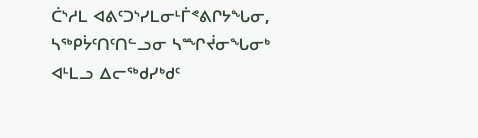ᑖᔅᓱᒪ ᐊᕕᑦᑐᔅᓯᒪᓂᒻᒦᕝᕕᒋᔭᖓᓂ, ᓴᖅᑭᔮᑦᑎᑦᑎᓪᓗᓂ ᓴᙱᔫᓂᖓᓂᒃ ᐊᒻᒪᓗ ᐃᓕᖅᑯᓯᒃᑯᑦ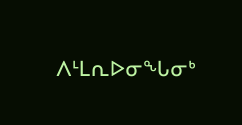ᐱᒻᒪᕆᐅᓂᖓᓂᒃ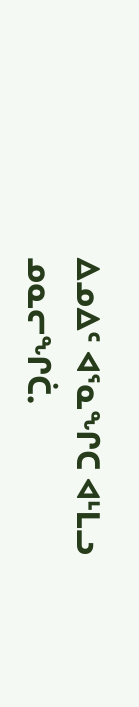ᐃᓄᐃᑦ ᐊᕐᓇᖏᑕ ᐊᒻᒪᓗ ᓄᓇᓕᖏᑖ.